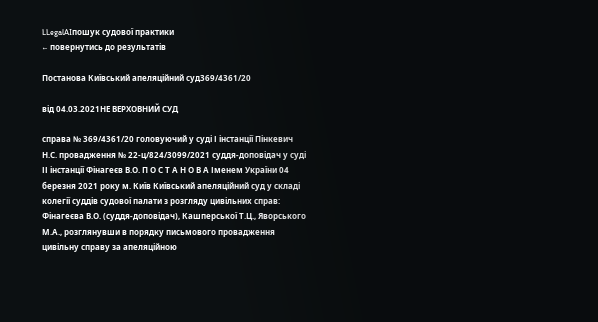LLegalAIпошук судової практики
← повернутись до результатів

Постанова Київський апеляційний суд369/4361/20

від 04.03.2021НЕ ВЕРХОВНИЙ СУД

справа № 369/4361/20 головуючий у суді І інстанції Пінкевич Н.С. провадження № 22-ц/824/3099/2021 суддя-доповідач у суді ІІ інстанції Фінагеєв В.О. П О С Т А Н О В А Іменем України 04 березня 2021 року м. Київ Київський апеляційний суд у складі колегії суддів судової палати з розгляду цивільних справ: Фінагеєва В.О. (суддя-доповідач), Кашперської Т.Ц., Яворського М.А., розглянувши в порядку письмового провадження цивільну справу за апеляційною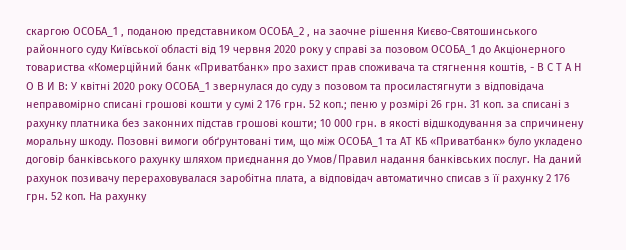скаргою ОСОБА_1 , поданою представником ОСОБА_2 , на заочне рішення Києво-Святошинського районного суду Київської області від 19 червня 2020 року у справі за позовом ОСОБА_1 до Акціонерного товариства «Комерційний банк «Приватбанк» про захист прав споживача та стягнення коштів, - В С Т А Н О В И В: У квітні 2020 року ОСОБА_1 звернулася до суду з позовом та просиластягнути з відповідача неправомірно списані грошові кошти у сумі 2 176 грн. 52 коп.; пеню у розмірі 26 грн. 31 коп. за списані з рахунку платника без законних підстав грошові кошти; 10 000 грн. в якості відшкодування за спричинену моральну шкоду. Позовні вимоги обґрунтовані тим, що між ОСОБА_1 та АТ КБ «Приватбанк» було укладено договір банківського рахунку шляхом приєднання до Умов/Правил надання банківських послуг. На даний рахунок позивачу перераховувалася заробітна плата, а відповідач автоматично списав з її рахунку 2 176 грн. 52 коп. На рахунку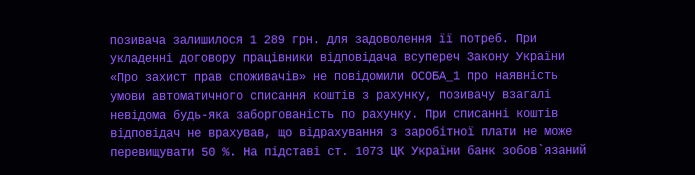позивача залишилося 1 289 грн. для задоволення її потреб. При укладенні договору працівники відповідача всупереч Закону України «Про захист прав споживачів» не повідомили ОСОБА_1 про наявність умови автоматичного списання коштів з рахунку, позивачу взагалі невідома будь-яка заборгованість по рахунку. При списанні коштів відповідач не врахував, що відрахування з заробітної плати не може перевищувати 50 %. На підставі ст. 1073 ЦК України банк зобов`язаний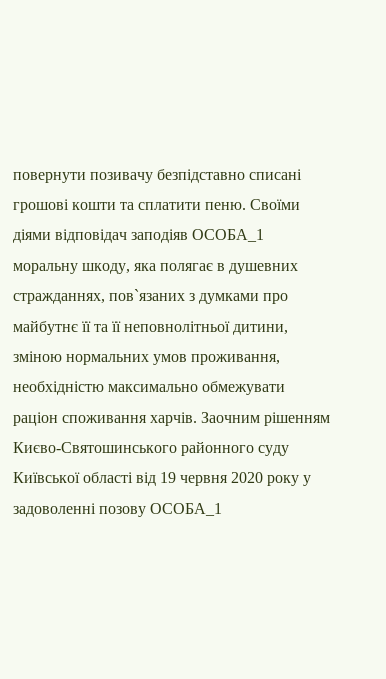повернути позивачу безпідставно списані грошові кошти та сплатити пеню. Своїми діями відповідач заподіяв ОСОБА_1 моральну шкоду, яка полягає в душевних стражданнях, пов`язаних з думками про майбутнє її та її неповнолітньої дитини, зміною нормальних умов проживання, необхідністю максимально обмежувати раціон споживання харчів. Заочним рішенням Києво-Святошинського районного суду Київської області від 19 червня 2020 року у задоволенні позову ОСОБА_1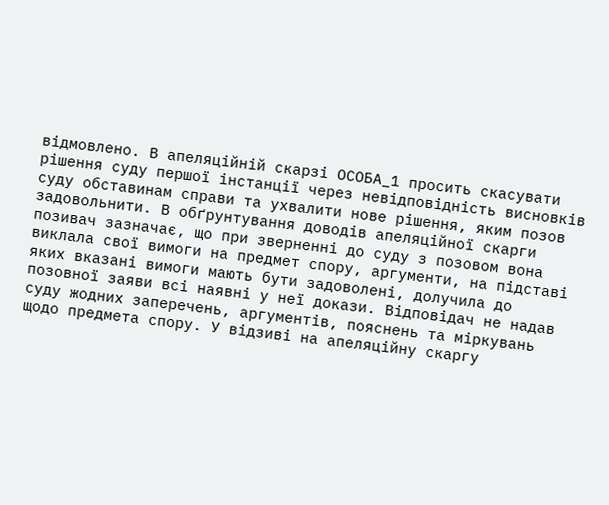відмовлено. В апеляційній скарзі ОСОБА_1 просить скасувати рішення суду першої інстанції через невідповідність висновків суду обставинам справи та ухвалити нове рішення, яким позов задовольнити. В обґрунтування доводів апеляційної скарги позивач зазначає, що при зверненні до суду з позовом вона виклала свої вимоги на предмет спору, аргументи, на підставі яких вказані вимоги мають бути задоволені, долучила до позовної заяви всі наявні у неї докази. Відповідач не надав суду жодних заперечень, аргументів, пояснень та міркувань щодо предмета спору. У відзиві на апеляційну скаргу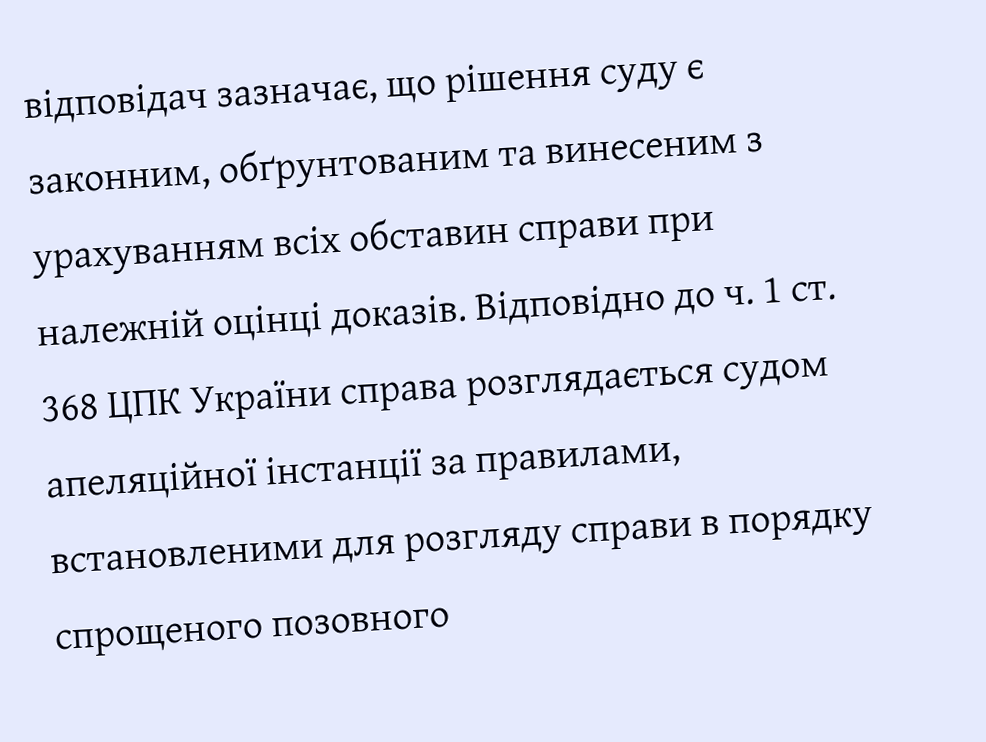відповідач зазначає, що рішення суду є законним, обґрунтованим та винесеним з урахуванням всіх обставин справи при належній оцінці доказів. Відповідно до ч. 1 ст. 368 ЦПК України справа розглядається судом апеляційної інстанції за правилами, встановленими для розгляду справи в порядку спрощеного позовного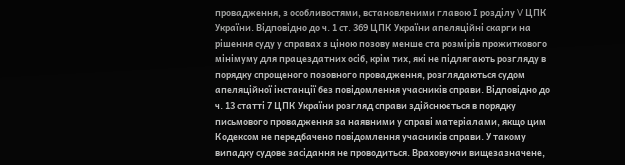провадження, з особливостями, встановленими главою І розділу V ЦПК України. Відповідно до ч. 1 ст. 369 ЦПК України апеляційні скарги на рішення суду у справах з ціною позову менше ста розмірів прожиткового мінімуму для працездатних осіб, крім тих, які не підлягають розгляду в порядку спрощеного позовного провадження, розглядаються судом апеляційної інстанції без повідомлення учасників справи. Відповідно до ч. 13 статті 7 ЦПК України розгляд справи здійснюється в порядку письмового провадження за наявними у справі матеріалами, якщо цим Кодексом не передбачено повідомлення учасників справи. У такому випадку судове засідання не проводиться. Враховуючи вищезазначене,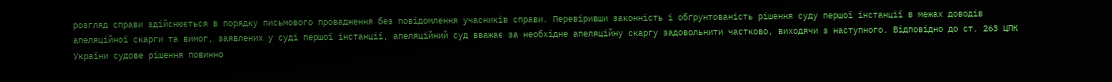розгляд справи здійснюється в порядку письмового провадження без повідомлення учасників справи. Перевіривши законність і обґрунтованість рішення суду першої інстанції в межах доводів апеляційної скарги та вимог, заявлених у суді першої інстанції, апеляційний суд вважає за необхідне апеляційну скаргу задовольнити частково, виходячи з наступного. Відповідно до ст. 263 ЦПК України судове рішення повинно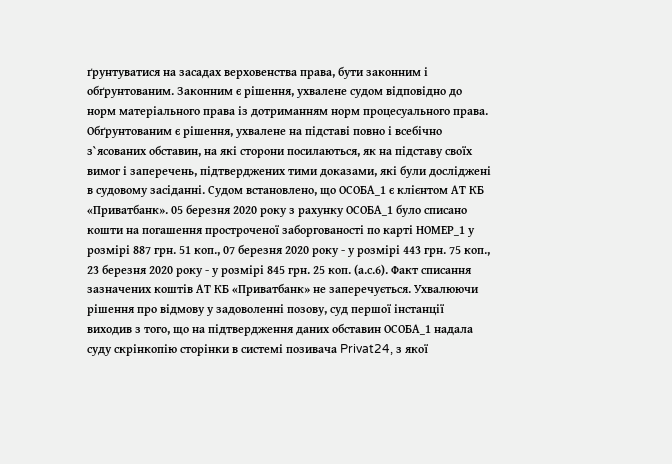ґрунтуватися на засадах верховенства права, бути законним і обґрунтованим. Законним є рішення, ухвалене судом відповідно до норм матеріального права із дотриманням норм процесуального права. Обґрунтованим є рішення, ухвалене на підставі повно і всебічно з`ясованих обставин, на які сторони посилаються, як на підставу своїх вимог і заперечень, підтверджених тими доказами, які були досліджені в судовому засіданні. Судом встановлено, що ОСОБА_1 є клієнтом АТ КБ «Приватбанк». 05 березня 2020 року з рахунку ОСОБА_1 було списано кошти на погашення простроченої заборгованості по карті НОМЕР_1 у розмірі 887 грн. 51 коп., 07 березня 2020 року - у розмірі 443 грн. 75 коп., 23 березня 2020 року - у розмірі 845 грн. 25 коп. (а.с.6). Факт списання зазначених коштів АТ КБ «Приватбанк» не заперечується. Ухвалюючи рішення про відмову у задоволенні позову, суд першої інстанції виходив з того, що на підтвердження даних обставин ОСОБА_1 надала суду скрінкопію сторінки в системі позивача Privat24, з якої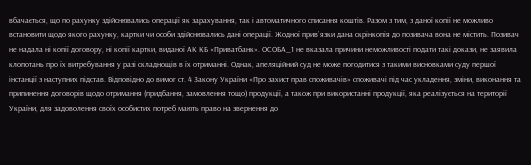вбачається, що по рахунку здійснювались операції як зарахування, так і автоматичного списання коштів. Разом з тим, з даної копії не можливо встановити щодо якого рахунку, картки чи особи здійснювались дані операції. Жодної прив`язки дана скрінкопія до позивача вона не містить. Позивач не надала ні копії договору, ні копії картки, виданої АК КБ «Приватбанк». ОСОБА_1 не вказала причини неможливості подати такі докази, не заявила клопотань про їх витребування у разі складнощів в їх отриманні. Однак, апеляційний суд не може погодитися з такими висновками суду першої інстанції з наступних підстав. Відповідно до вимог ст. 4 Закону України «Про захист прав споживачів» споживачі під час укладення, зміни, виконання та припинення договорів щодо отримання (придбання, замовлення тощо) продукції, а також при використанні продукції, яка реалізується на території України, для задоволення своїх особистих потреб мають право на звернення до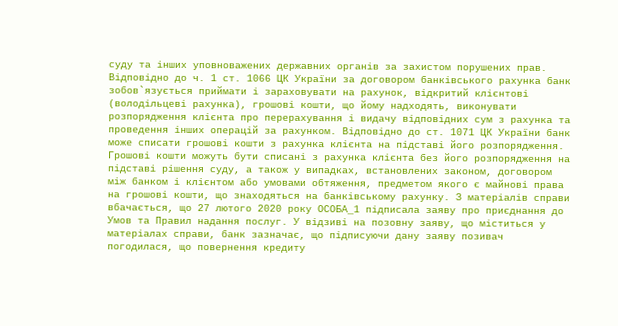суду та інших уповноважених державних органів за захистом порушених прав. Відповідно до ч. 1 ст. 1066 ЦК України за договором банківського рахунка банк зобов`язується приймати і зараховувати на рахунок, відкритий клієнтові (володільцеві рахунка), грошові кошти, що йому надходять, виконувати розпорядження клієнта про перерахування і видачу відповідних сум з рахунка та проведення інших операцій за рахунком. Відповідно до ст. 1071 ЦК України банк може списати грошові кошти з рахунка клієнта на підставі його розпорядження. Грошові кошти можуть бути списані з рахунка клієнта без його розпорядження на підставі рішення суду, а також у випадках, встановлених законом, договором між банком і клієнтом або умовами обтяження, предметом якого є майнові права на грошові кошти, що знаходяться на банківському рахунку. З матеріалів справи вбачається, що 27 лютого 2020 року ОСОБА_1 підписала заяву про приєднання до Умов та Правил надання послуг. У відзиві на позовну заяву, що міститься у матеріалах справи, банк зазначає, що підписуючи дану заяву позивач погодилася, що повернення кредиту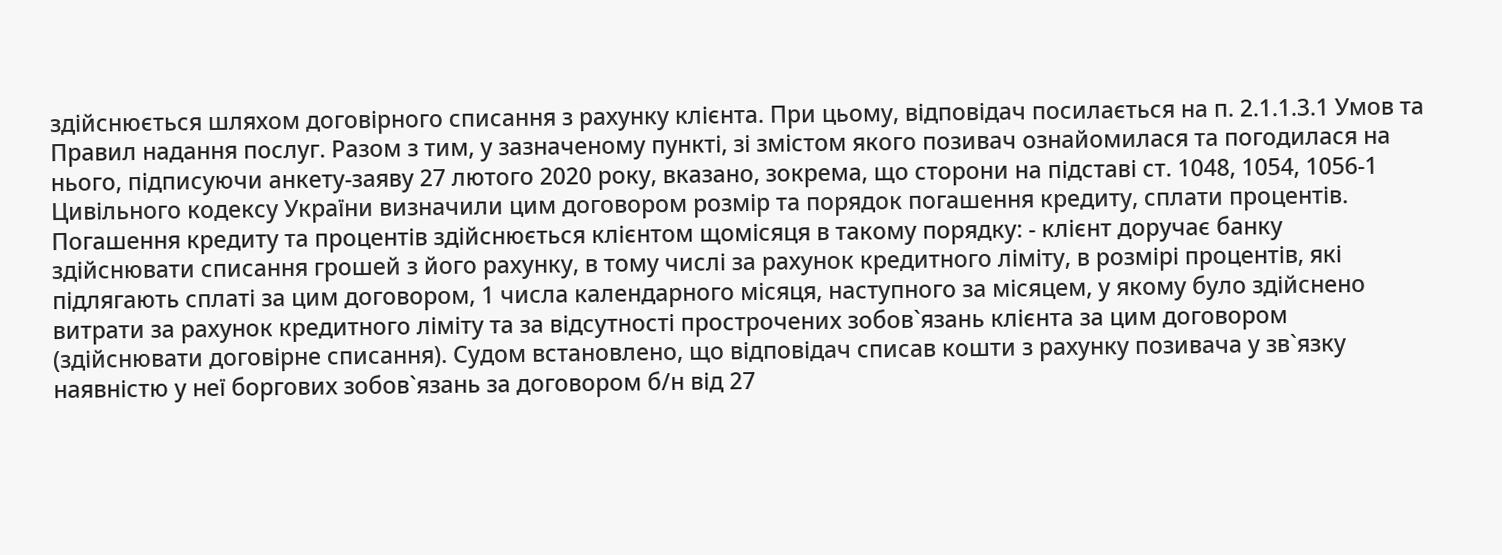здійснюється шляхом договірного списання з рахунку клієнта. При цьому, відповідач посилається на п. 2.1.1.3.1 Умов та Правил надання послуг. Разом з тим, у зазначеному пункті, зі змістом якого позивач ознайомилася та погодилася на нього, підписуючи анкету-заяву 27 лютого 2020 року, вказано, зокрема, що сторони на підставі ст. 1048, 1054, 1056-1 Цивільного кодексу України визначили цим договором розмір та порядок погашення кредиту, сплати процентів. Погашення кредиту та процентів здійснюється клієнтом щомісяця в такому порядку: - клієнт доручає банку здійснювати списання грошей з його рахунку, в тому числі за рахунок кредитного ліміту, в розмірі процентів, які підлягають сплаті за цим договором, 1 числа календарного місяця, наступного за місяцем, у якому було здійснено витрати за рахунок кредитного ліміту та за відсутності прострочених зобов`язань клієнта за цим договором (здійснювати договірне списання). Судом встановлено, що відповідач списав кошти з рахунку позивача у зв`язку наявністю у неї боргових зобов`язань за договором б/н від 27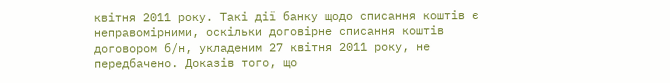квітня 2011 року. Такі дії банку щодо списання коштів є неправомірними, оскільки договірне списання коштів договором б/н, укладеним 27 квітня 2011 року, не передбачено. Доказів того, що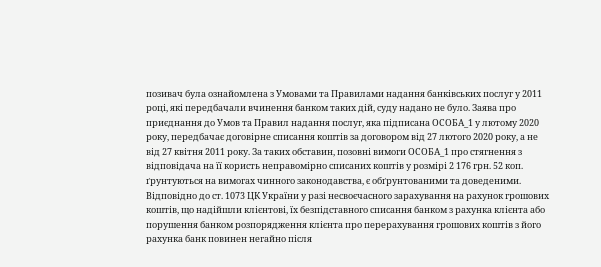позивач була ознайомлена з Умовами та Правилами надання банківських послуг у 2011 році, які передбачали вчинення банком таких дій, суду надано не було. Заява про приєднання до Умов та Правил надання послуг, яка підписана ОСОБА_1 у лютому 2020 року, передбачає договірне списання коштів за договором від 27 лютого 2020 року, а не від 27 квітня 2011 року. За таких обставин, позовні вимоги ОСОБА_1 про стягнення з відповідача на її користь неправомірно списаних коштів у розмірі 2 176 грн. 52 коп. ґрунтуються на вимогах чинного законодавства, є обґрунтованими та доведеними. Відповідно до ст. 1073 ЦК України у разі несвоєчасного зарахування на рахунок грошових коштів, що надійшли клієнтові, їх безпідставного списання банком з рахунка клієнта або порушення банком розпорядження клієнта про перерахування грошових коштів з його рахунка банк повинен негайно після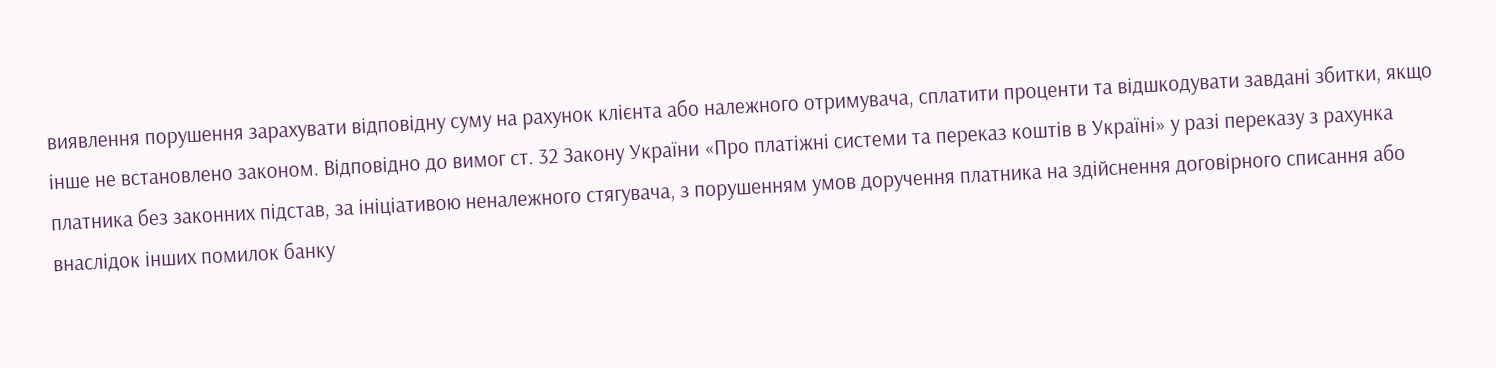виявлення порушення зарахувати відповідну суму на рахунок клієнта або належного отримувача, сплатити проценти та відшкодувати завдані збитки, якщо інше не встановлено законом. Відповідно до вимог ст. 32 Закону України «Про платіжні системи та переказ коштів в Україні» у разі переказу з рахунка платника без законних підстав, за ініціативою неналежного стягувача, з порушенням умов доручення платника на здійснення договірного списання або внаслідок інших помилок банку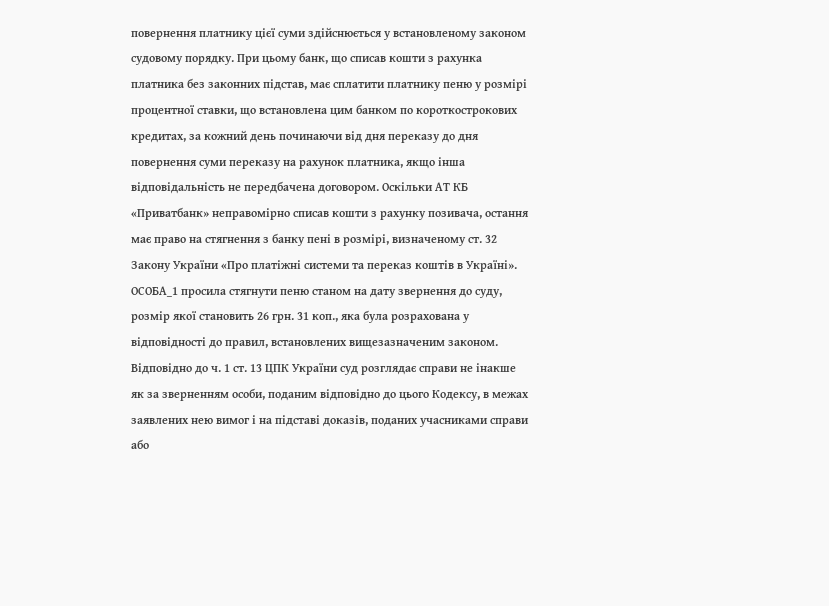повернення платнику цієї суми здійснюється у встановленому законом судовому порядку. При цьому банк, що списав кошти з рахунка платника без законних підстав, має сплатити платнику пеню у розмірі процентної ставки, що встановлена цим банком по короткострокових кредитах, за кожний день починаючи від дня переказу до дня повернення суми переказу на рахунок платника, якщо інша відповідальність не передбачена договором. Оскільки АТ КБ «Приватбанк» неправомірно списав кошти з рахунку позивача, остання має право на стягнення з банку пені в розмірі, визначеному ст. 32 Закону України «Про платіжні системи та переказ коштів в Україні». ОСОБА_1 просила стягнути пеню станом на дату звернення до суду, розмір якої становить 26 грн. 31 коп., яка була розрахована у відповідності до правил, встановлених вищезазначеним законом. Відповідно до ч. 1 ст. 13 ЦПК України суд розглядає справи не інакше як за зверненням особи, поданим відповідно до цього Кодексу, в межах заявлених нею вимог і на підставі доказів, поданих учасниками справи або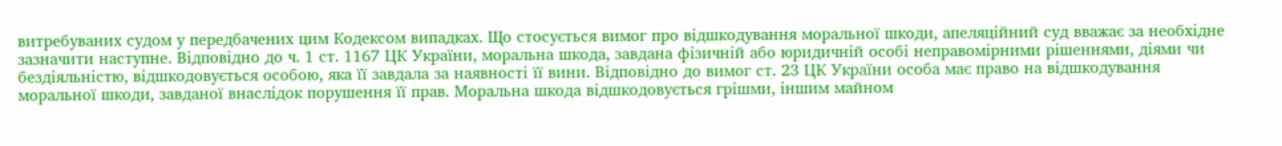витребуваних судом у передбачених цим Кодексом випадках. Що стосується вимог про відшкодування моральної шкоди, апеляційний суд вважає за необхідне зазначити наступне. Відповідно до ч. 1 ст. 1167 ЦК України, моральна шкода, завдана фізичній або юридичній особі неправомірними рішеннями, діями чи бездіяльністю, відшкодовується особою, яка її завдала за наявності її вини. Відповідно до вимог ст. 23 ЦК України особа має право на відшкодування моральної шкоди, завданої внаслідок порушення її прав. Моральна шкода відшкодовується грішми, іншим майном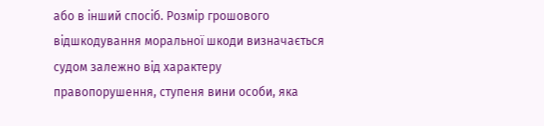або в інший спосіб. Розмір грошового відшкодування моральної шкоди визначається судом залежно від характеру правопорушення, ступеня вини особи, яка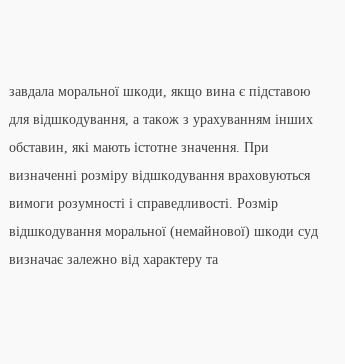завдала моральної шкоди, якщо вина є підставою для відшкодування, а також з урахуванням інших обставин, які мають істотне значення. При визначенні розміру відшкодування враховуються вимоги розумності і справедливості. Розмір відшкодування моральної (немайнової) шкоди суд визначає залежно від характеру та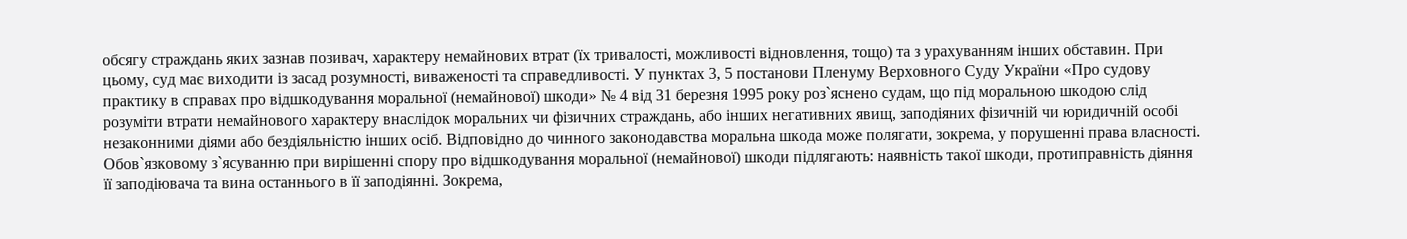обсягу страждань яких зазнав позивач, характеру немайнових втрат (їх тривалості, можливості відновлення, тощо) та з урахуванням інших обставин. При цьому, суд має виходити із засад розумності, виваженості та справедливості. У пунктах 3, 5 постанови Пленуму Верховного Суду України «Про судову практику в справах про відшкодування моральної (немайнової) шкоди» № 4 від 31 березня 1995 року роз`яснено судам, що під моральною шкодою слід розуміти втрати немайнового характеру внаслідок моральних чи фізичних страждань, або інших негативних явищ, заподіяних фізичній чи юридичній особі незаконними діями або бездіяльністю інших осіб. Відповідно до чинного законодавства моральна шкода може полягати, зокрема, у порушенні права власності. Обов`язковому з`ясуванню при вирішенні спору про відшкодування моральної (немайнової) шкоди підлягають: наявність такої шкоди, протиправність діяння її заподіювача та вина останнього в її заподіянні. Зокрема,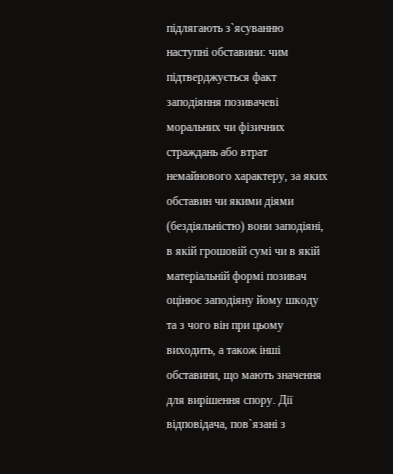підлягають з`ясуванню наступні обставини: чим підтверджується факт заподіяння позивачеві моральних чи фізичних страждань або втрат немайнового характеру, за яких обставин чи якими діями (бездіяльністю) вони заподіяні, в якій грошовій сумі чи в якій матеріальній формі позивач оцінює заподіяну йому шкоду та з чого він при цьому виходить, а також інші обставини, що мають значення для вирішення спору. Дії відповідача, пов`язані з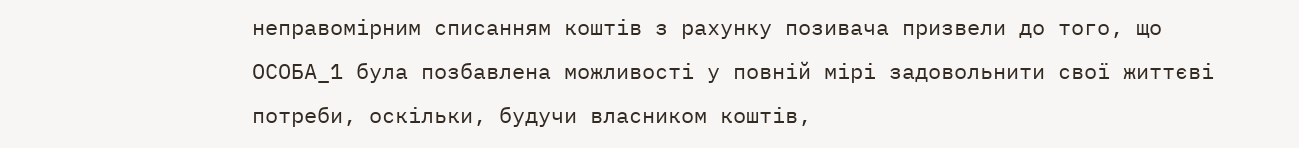неправомірним списанням коштів з рахунку позивача призвели до того, що ОСОБА_1 була позбавлена можливості у повній мірі задовольнити свої життєві потреби, оскільки, будучи власником коштів,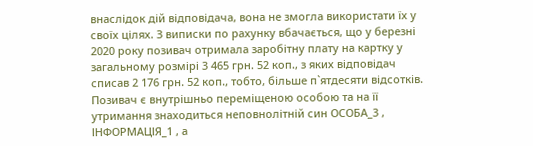внаслідок дій відповідача, вона не змогла використати їх у своїх цілях. З виписки по рахунку вбачається, що у березні 2020 року позивач отримала заробітну плату на картку у загальному розмірі 3 465 грн. 52 коп., з яких відповідач списав 2 176 грн. 52 коп., тобто, більше п`ятдесяти відсотків. Позивач є внутрішньо переміщеною особою та на її утримання знаходиться неповнолітній син ОСОБА_3 , ІНФОРМАЦІЯ_1 , а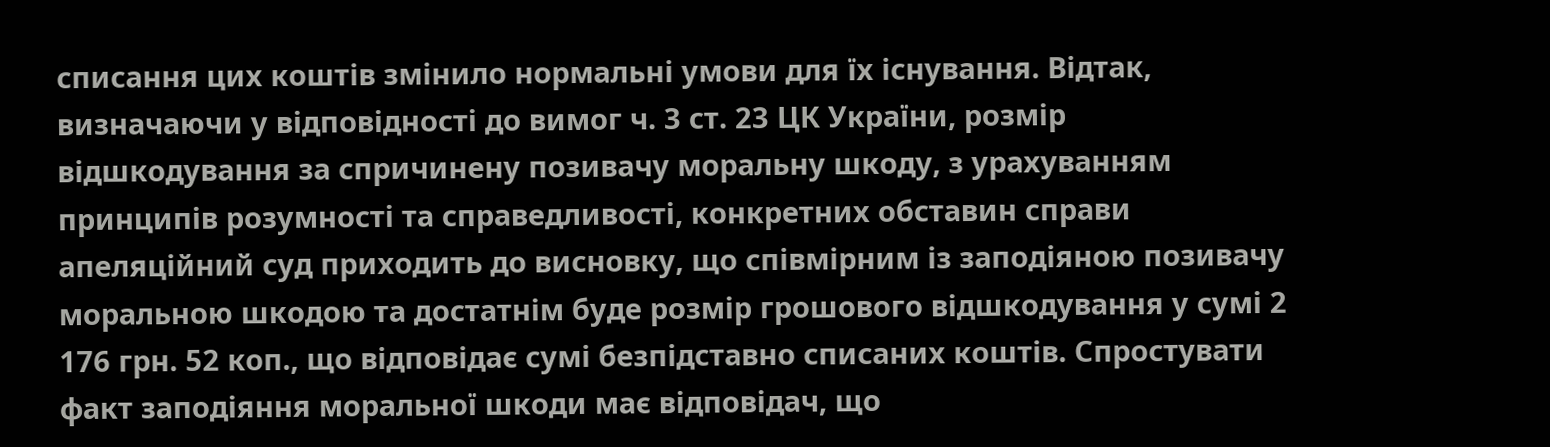списання цих коштів змінило нормальні умови для їх існування. Відтак, визначаючи у відповідності до вимог ч. 3 ст. 23 ЦК України, розмір відшкодування за спричинену позивачу моральну шкоду, з урахуванням принципів розумності та справедливості, конкретних обставин справи апеляційний суд приходить до висновку, що співмірним із заподіяною позивачу моральною шкодою та достатнім буде розмір грошового відшкодування у сумі 2 176 грн. 52 коп., що відповідає сумі безпідставно списаних коштів. Спростувати факт заподіяння моральної шкоди має відповідач, що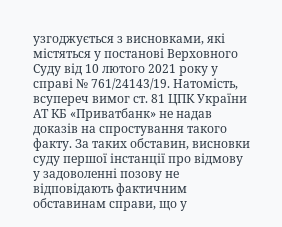узгоджується з висновками, які містяться у постанові Верховного Суду від 10 лютого 2021 року у справі № 761/24143/19. Натомість, всупереч вимог ст. 81 ЦПК України АТ КБ «Приватбанк» не надав доказів на спростування такого факту. За таких обставин, висновки суду першої інстанції про відмову у задоволенні позову не відповідають фактичним обставинам справи, що у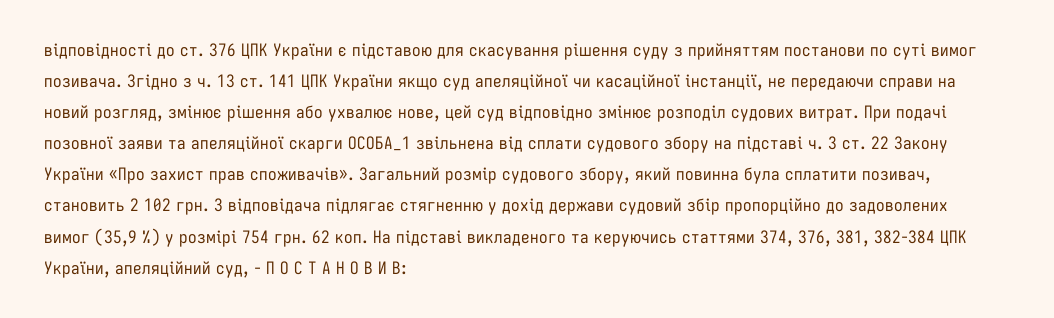відповідності до ст. 376 ЦПК України є підставою для скасування рішення суду з прийняттям постанови по суті вимог позивача. Згідно з ч. 13 ст. 141 ЦПК України якщо суд апеляційної чи касаційної інстанції, не передаючи справи на новий розгляд, змінює рішення або ухвалює нове, цей суд відповідно змінює розподіл судових витрат. При подачі позовної заяви та апеляційної скарги ОСОБА_1 звільнена від сплати судового збору на підставі ч. 3 ст. 22 Закону України «Про захист прав споживачів». Загальний розмір судового збору, який повинна була сплатити позивач, становить 2 102 грн. З відповідача підлягає стягненню у дохід держави судовий збір пропорційно до задоволених вимог (35,9 %) у розмірі 754 грн. 62 коп. На підставі викладеного та керуючись статтями 374, 376, 381, 382-384 ЦПК України, апеляційний суд, - П О С Т А Н О В И В: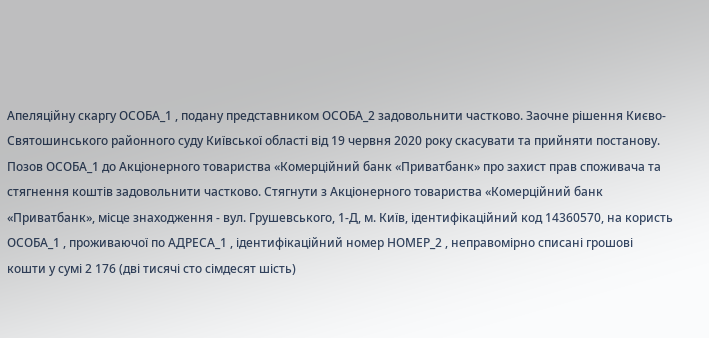Апеляційну скаргу ОСОБА_1 , подану представником ОСОБА_2 задовольнити частково. Заочне рішення Києво-Святошинського районного суду Київської області від 19 червня 2020 року скасувати та прийняти постанову. Позов ОСОБА_1 до Акціонерного товариства «Комерційний банк «Приватбанк» про захист прав споживача та стягнення коштів задовольнити частково. Стягнути з Акціонерного товариства «Комерційний банк «Приватбанк», місце знаходження - вул. Грушевського, 1-Д, м. Київ, ідентифікаційний код 14360570, на користь ОСОБА_1 , проживаючої по АДРЕСА_1 , ідентифікаційний номер НОМЕР_2 , неправомірно списані грошові кошти у сумі 2 176 (дві тисячі сто сімдесят шість)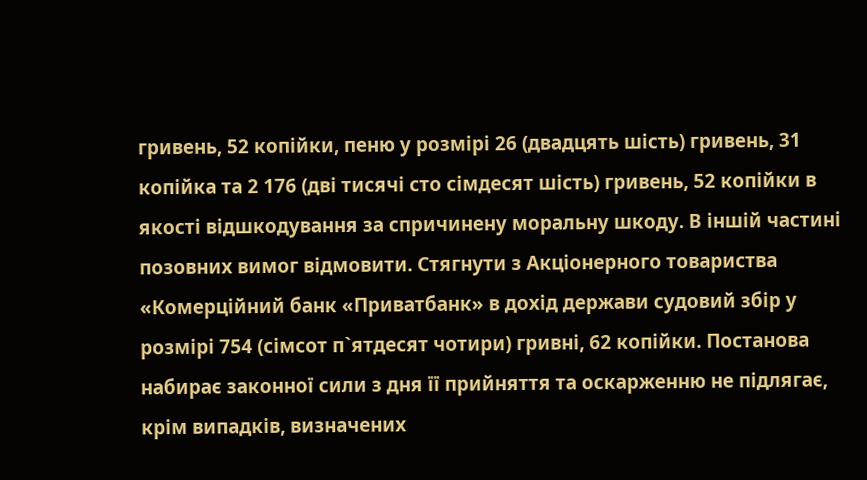гривень, 52 копійки, пеню у розмірі 26 (двадцять шість) гривень, 31 копійка та 2 176 (дві тисячі сто сімдесят шість) гривень, 52 копійки в якості відшкодування за спричинену моральну шкоду. В іншій частині позовних вимог відмовити. Стягнути з Акціонерного товариства «Комерційний банк «Приватбанк» в дохід держави судовий збір у розмірі 754 (сімсот п`ятдесят чотири) гривні, 62 копійки. Постанова набирає законної сили з дня її прийняття та оскарженню не підлягає, крім випадків, визначених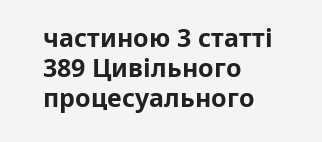частиною 3 статті 389 Цивільного процесуального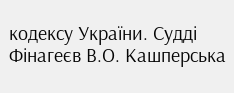кодексу України. Судді Фінагеєв В.О. Кашперська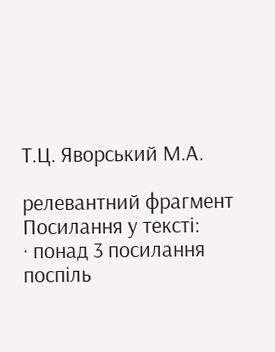Т.Ц. Яворський М.А.

релевантний фрагмент
Посилання у тексті:
· понад 3 посилання поспіль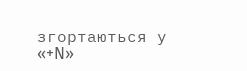згортаються у «+N»